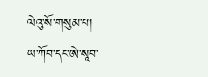ལེའུ་སོ་གསུམ་པ།
ཡ་ཀོབ་དང་ཨེ་སཱབ་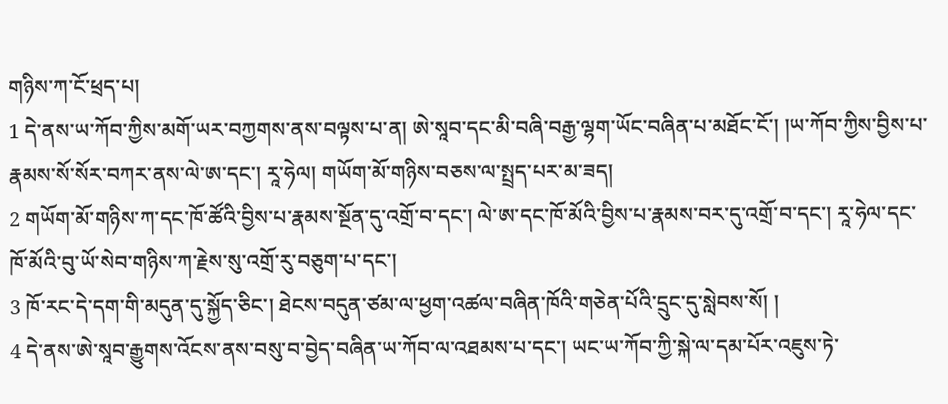གཉིས་ཀ་ངོ་ཕྲད་པ།
1 དེ་ནས་ཡ་ཀོབ་ཀྱིས་མགོ་ཡར་བཀྱགས་ནས་བལྟས་པ་ན། ཨེ་སཱབ་དང་མི་བཞི་བརྒྱ་ལྷག་ཡོང་བཞིན་པ་མཐོང་ངོ་། །ཡ་ཀོབ་ཀྱིས་བྱིས་པ་རྣམས་སོ་སོར་བཀར་ནས་ལེ་ཨ་དང་། རཱ་ཧེལ། གཡོག་མོ་གཉིས་བཅས་ལ་སྤྲད་པར་མ་ཟད།
2 གཡོག་མོ་གཉིས་ཀ་དང་ཁོ་ཚོའི་བྱིས་པ་རྣམས་སྔོན་དུ་འགྲོ་བ་དང་། ལེ་ཨ་དང་ཁོ་མོའི་བྱིས་པ་རྣམས་བར་དུ་འགྲོ་བ་དང་། རཱ་ཧེལ་དང་ཁོ་མོའི་བུ་ཡོ་སེབ་གཉིས་ཀ་རྗེས་སུ་འགྲོ་རུ་བཅུག་པ་དང་།
3 ཁོ་རང་དེ་དག་གི་མདུན་དུ་སྐྱོད་ཅིང་། ཐེངས་བདུན་ཙམ་ལ་ཕྱག་འཚལ་བཞིན་ཁོའི་གཅེན་པོའི་དྲུང་དུ་སླེབས་སོ། །
4 དེ་ནས་ཨེ་སཱབ་རྒྱུགས་འོངས་ནས་བསུ་བ་བྱེད་བཞིན་ཡ་ཀོབ་ལ་འཐམས་པ་དང་། ཡང་ཡ་ཀོབ་ཀྱི་སྐེ་ལ་དམ་པོར་འཇུས་ཏེ་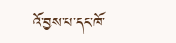འོ་བྱས་པ་དང་ཁོ་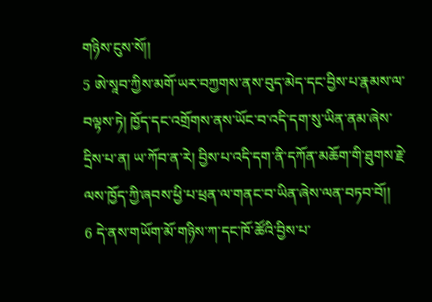གཉིས་ངུས་སོ།།
5 ཨེ་སཱབ་ཀྱིས་མགོ་ཡར་བཀྱགས་ནས་བུད་མེད་དང་བྱིས་པ་རྣམས་ལ་བལྟས་ཏེ། ཁྱོད་དང་འགྲོགས་ནས་ཡོང་བ་འདི་དག་སུ་ཡིན་ནམ་ཞེས་དྲིས་པ་ན། ཡ་ཀོབ་ན་རེ། བྱིས་པ་འདི་དག་ནི་དཀོན་མཆོག་གི་ཐུགས་རྗེ་ལས་ཁྱོད་ཀྱི་ཞབས་ཕྱི་པ་ཕྲན་ལ་གནང་བ་ཡིན་ཞེས་ལན་བཏབ་བོ།།
6 དེ་ནས་གཡོག་མོ་གཉིས་ཀ་དང་ཁོ་ཚོའི་བྱིས་པ་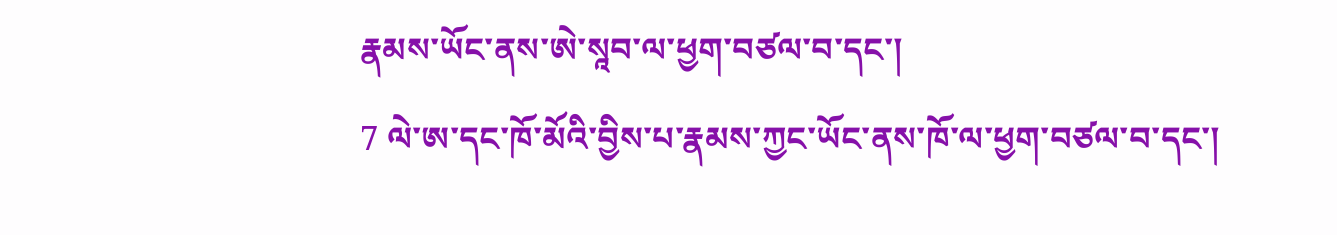རྣམས་ཡོང་ནས་ཨེ་སཱབ་ལ་ཕྱག་བཙལ་བ་དང་།
7 ལེ་ཨ་དང་ཁོ་མོའི་བྱིས་པ་རྣམས་ཀྱང་ཡོང་ནས་ཁོ་ལ་ཕྱག་བཙལ་བ་དང་།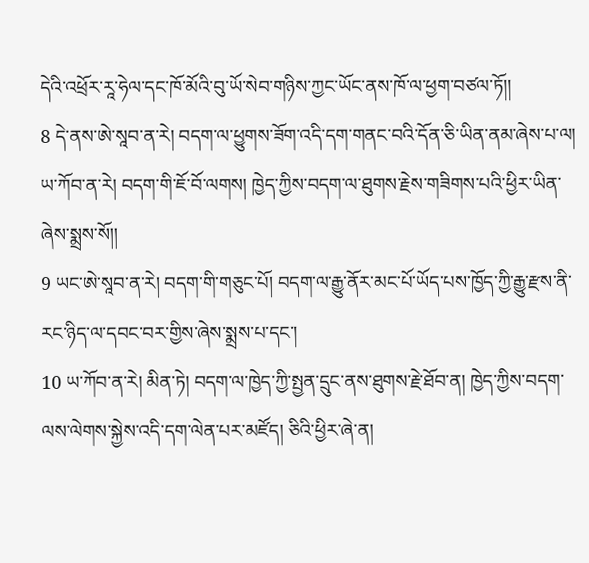དེའི་འཕྲོར་རཱ་ཧེལ་དང་ཁོ་མོའི་བུ་ཡོ་སེབ་གཉིས་ཀྱང་ཡོང་ནས་ཁོ་ལ་ཕྱག་བཙལ་ཏོ།།
8 དེ་ནས་ཨེ་སཱབ་ན་རེ། བདག་ལ་ཕྱུགས་ཟོག་འདི་དག་གནང་བའི་དོན་ཅི་ཡིན་ནམ་ཞེས་པ་ལ། ཡ་ཀོབ་ན་རེ། བདག་གི་ཇོ་བོ་ལགས། ཁྱེད་ཀྱིས་བདག་ལ་ཐུགས་རྗེས་གཟིགས་པའི་ཕྱིར་ཡིན་ཞེས་སྨྲས་སོ།།
9 ཡང་ཨེ་སཱབ་ན་རེ། བདག་གི་གཅུང་པོ། བདག་ལ་རྒྱུ་ནོར་མང་པོ་ཡོད་པས་ཁྱོད་ཀྱི་རྒྱུ་རྫས་ནི་རང་ཉིད་ལ་དབང་བར་གྱིས་ཞེས་སྨྲས་པ་དང་།
10 ཡ་ཀོབ་ན་རེ། མིན་ཏེ། བདག་ལ་ཁྱེད་ཀྱི་སྤྱན་དྲུང་ནས་ཐུགས་རྗེ་ཐོབ་ན། ཁྱེད་ཀྱིས་བདག་ལས་ལེགས་སྐྱེས་འདི་དག་ལེན་པར་མཛོད། ཅིའི་ཕྱིར་ཞེ་ན།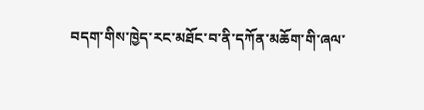བདག་གིས་ཁྱེད་རང་མཐོང་བ་ནི་དཀོན་མཆོག་གི་ཞལ་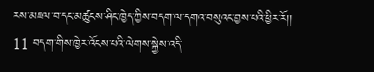རས་མཇལ་བ་དང་མཚུངས་ཤིང་ཁྱེད་ཀྱིས་བདག་ལ་དགའ་བསུའང་བྱས་པའི་ཕྱིར་རོ།།
11 བདག་གིས་ཁྱེར་འོངས་པའི་ལེགས་སྐྱེས་འདི་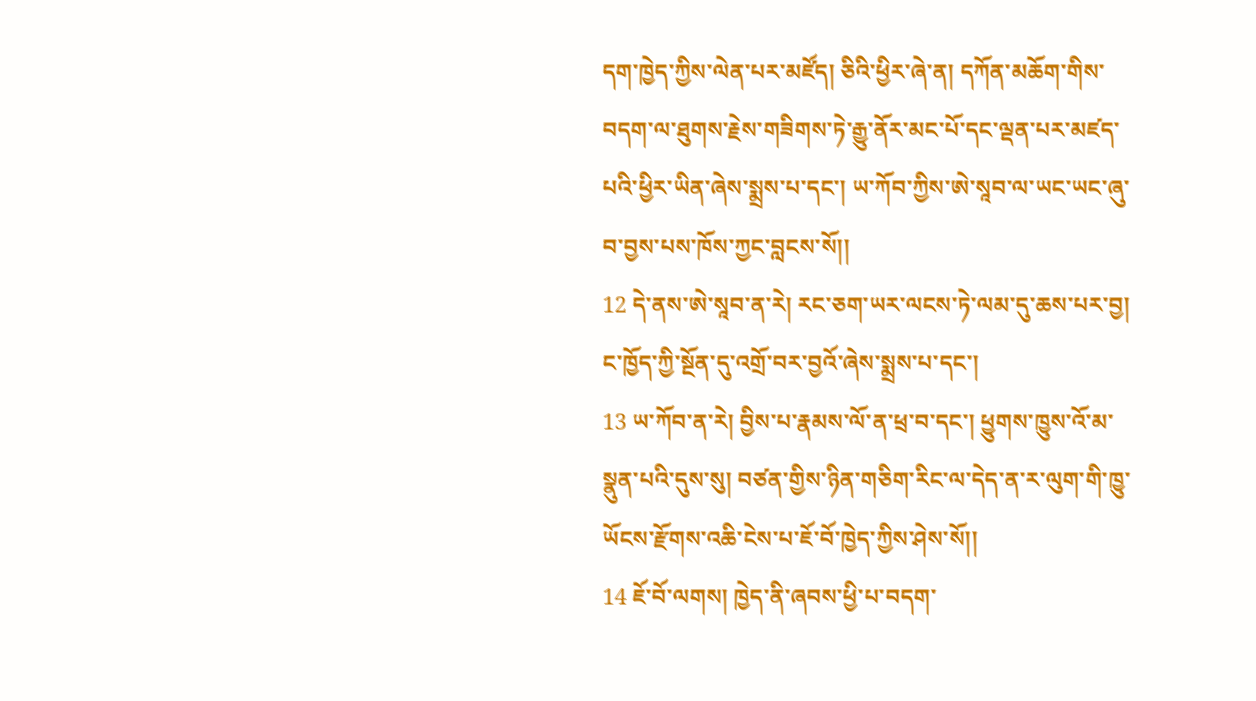དག་ཁྱེད་ཀྱིས་ལེན་པར་མཛོད། ཅིའི་ཕྱིར་ཞེ་ན། དཀོན་མཆོག་གིས་བདག་ལ་ཐུགས་རྗེས་གཟིགས་ཏེ་རྒྱུ་ནོར་མང་པོ་དང་ལྡན་པར་མཛད་པའི་ཕྱིར་ཡིན་ཞེས་སྨྲས་པ་དང་། ཡ་ཀོབ་ཀྱིས་ཨེ་སཱབ་ལ་ཡང་ཡང་ཞུ་བ་བྱས་པས་ཁོས་ཀྱང་བླངས་སོ།།
12 དེ་ནས་ཨེ་སཱབ་ན་རེ། རང་ཅག་ཡར་ལངས་ཏེ་ལམ་དུ་ཆས་པར་བྱ། ང་ཁྱོད་ཀྱི་སྔོན་དུ་འགྲོ་བར་བྱའོ་ཞེས་སྨྲས་པ་དང་།
13 ཡ་ཀོབ་ན་རེ། བྱིས་པ་རྣམས་ལོ་ན་ཕྲ་བ་དང་། ཕྱུགས་ཁྱུས་འོ་མ་སྣུན་པའི་དུས་སུ། བཙན་གྱིས་ཉིན་གཅིག་རིང་ལ་དེད་ན་ར་ལུག་གི་ཁྱུ་ཡོངས་རྫོགས་འཆི་ངེས་པ་ཇོ་བོ་ཁྱེད་ཀྱིས་ཤེས་སོ།།
14 ཇོ་བོ་ལགས། ཁྱེད་ནི་ཞབས་ཕྱི་པ་བདག་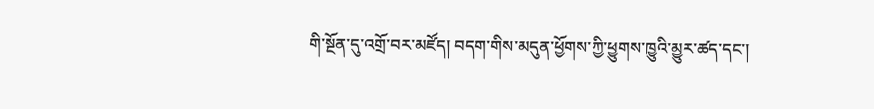གི་སྔོན་དུ་འགྲོ་བར་མཛོད། བདག་གིས་མདུན་ཕྱོགས་ཀྱི་ཕྱུགས་ཁྱུའི་མྱུར་ཚད་དང་།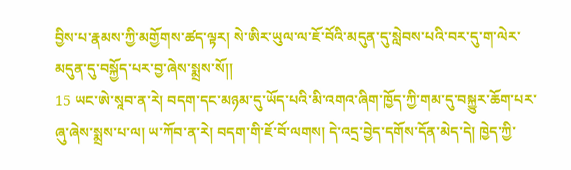བྱིས་པ་རྣམས་ཀྱི་མགྱོགས་ཚད་ལྟར། སེ་ཨིར་ཡུལ་ལ་ཇོ་བོའི་མདུན་དུ་སླེབས་པའི་བར་དུ་ག་ལེར་མདུན་དུ་བསྐྱོད་པར་བྱ་ཞེས་སྨྲས་སོ།།
15 ཡང་ཨེ་སཱབ་ན་རེ། བདག་དང་མཉམ་དུ་ཡོད་པའི་མི་འགའ་ཞིག་ཁྱོད་ཀྱི་གམ་དུ་བསྐྱུར་ཆོག་པར་ཞུ་ཞེས་སྨྲས་པ་ལ། ཡ་ཀོབ་ན་རེ། བདག་གི་ཇོ་བོ་ལགས། དེ་འདྲ་བྱེད་དགོས་དོན་མེད་དེ། ཁྱེད་ཀྱི་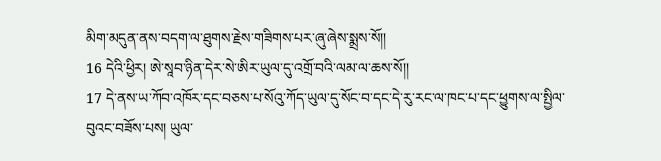མིག་མདུན་ནས་བདག་ལ་ཐུགས་རྗེས་གཟིགས་པར་ཞུ་ཞེས་སྨྲས་སོ།།
16 དེའི་ཕྱིར། ཨེ་སཱབ་ཉིན་དེར་སེ་ཨིར་ཡུལ་དུ་འགྲོ་བའི་ལམ་ལ་ཆས་སོ།།
17 དེ་ནས་ཡ་ཀོབ་འཁོར་དང་བཅས་པ་སོའུ་ཀོད་ཡུལ་དུ་སོང་བ་དང་དེ་རུ་རང་ལ་ཁང་པ་དང་ཕྱུགས་ལ་སྤྱིལ་བུའང་བཟོས་པས། ཡུལ་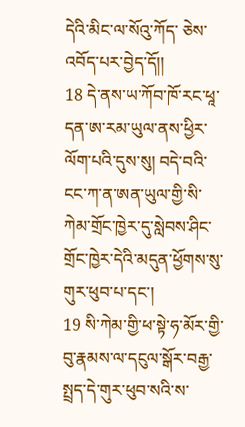དེའི་མིང་ལ་སོའུ་ཀོད་ ཅེས་འབོད་པར་བྱེད་དོ།།
18 དེ་ནས་ཡ་ཀོབ་ཁོ་རང་ཕཱ་དན་ཨ་རམ་ཡུལ་ནས་ཕྱིར་ལོག་པའི་དུས་སུ། བདེ་བའི་ངང་ཀ་ན་ཨན་ཡུལ་གྱི་སི་ཀེམ་གྲོང་ཁྱེར་དུ་སླེབས་ཤིང་གྲོང་ཁྱེར་དེའི་མདུན་ཕྱོགས་སུ་གུར་ཕུབ་པ་དང་།
19 སི་ཀེམ་གྱི་ཕ་སྟེ་ཧ་མོར་གྱི་བུ་རྣམས་ལ་དངུལ་སྒོར་བརྒྱ་སྤྲད་དེ་གུར་ཕུབ་སའི་ས་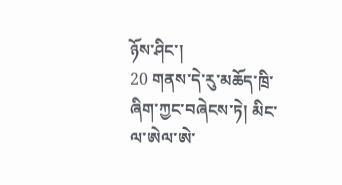ཉོས་ཤིང་།
20 གནས་དེ་རུ་མཆོད་ཁྲི་ཞིག་ཀྱང་བཞེངས་ཏེ། མིང་ལ་ཨེལ་ཨེ་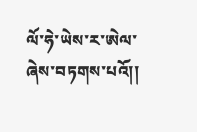ལོ་ཧེ་ཡེས་ར་ཨེལ་ ཞེས་བཏགས་པའོ།།